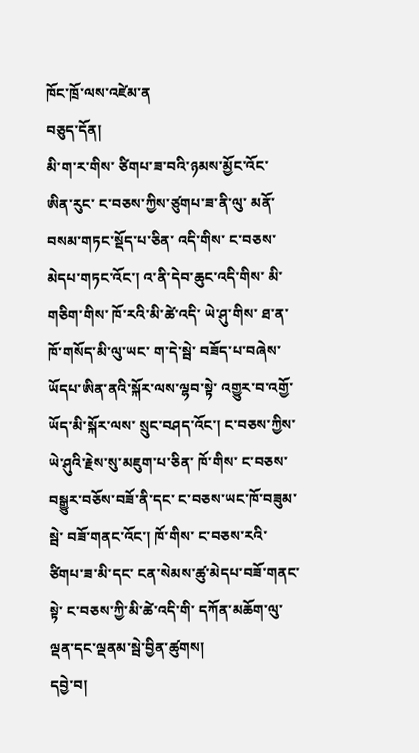ཁོང་ཁྲོ་ལས་འཛེམ་ན
བཅུད་དོན།
མི་ག་ར་གིས་ ཙིགཔ་ཟ་བའི་ཉམས་མྱོང་འོང་ ཨིན་རུང་ ང་བཅས་ཀྱིས་ཙུགཔ་ཟ་ནི་ལུ་ མནོ་བསམ་གཏང་སྡོད་པ་ཅིན་ འདི་གིས་ ང་བཅས་མེདཔ་གཏང་འོང་། འ་ནི་དེབ་ཆུང་འདི་གིས་ མི་གཅིག་གིས་ ཁོ་རའི་མི་ཚེ་འདི་ ཡེ་ཤུ་གིས་ ཐ་ན་ཁོ་གསོད་མི་ལུ་ཡང་ ག་དེ་སྦེ་ བཟོད་པ་བཞེས་ཡོདཔ་ཨིན་ནའི་སྐོར་ལས་ལྷབ་སྟེ་ འགྱུར་བ་འགྱོ་ཡོད་མི་སྐོར་ལས་ སྲུང་བཤད་འོང་། ང་བཅས་ཀྱིས་ ཡེ་ཤུའི་རྗེས་སུ་མཇུག་པ་ཅིན་ ཁོ་གིས་ ང་བཅས་བསྒྱུར་བཅོས་བཟོ་ནི་དང་ ང་བཅས་ཡང་ཁོ་བཟུམ་སྦེ་ བཟོ་གནང་འོང་། ཁོ་གིས་ ང་བཅས་རའི་ཙིགཔ་ཟ་མི་དང་ ངན་སེམས་ཚུ་མེདཔ་བཟོ་གནང་སྟེ་ ང་བཅས་ཀྱི་མི་ཚེ་འདི་གི་ དཀོན་མཆོག་ལུ་ལྡན་དང་ལྡནམ་སྦེ་བྱིན་ཚུགས།
དབྱེ་བ།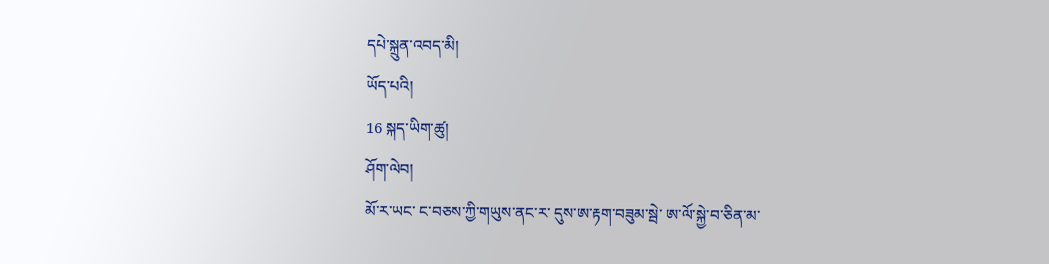དཔེ་སྐྲུན་འབད་མི།
ཡོད་པའི།
16 སྐད་ཡིག་ཚུ།
ཤོག་ལེབ།
མོ་ར་ཡང་ ང་བཅས་ཀྱི་གཡུས་ནང་ར་ དུས་ཨ་རྟག་བཟུམ་སྦེ་ ཨ་ལོ་སྐྱེ་བ་ཅིན་མ་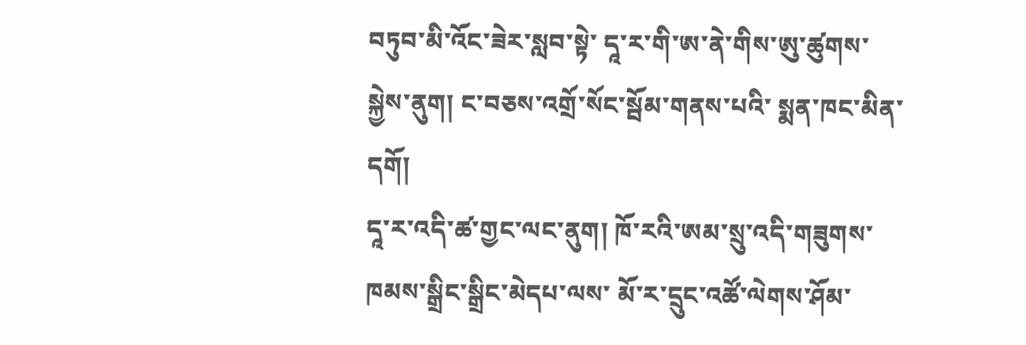བཏུབ་མི་འོང་ཟེར་སླབ་སྟེ་ དཱ་ར་གི་ཨ་ནེ་གིས་ཨུ་ཚུགས་སྐྱེས་ནུག། ང་བཅས་འགྲོ་སོང་སྦོམ་གནས་པའི་ སྨན་ཁང་མིན་དགོ།
དཱ་ར་འདི་ཚ་གྱང་ལང་ནུག། ཁོ་རའི་ཨམ་སྲུ་འདི་གཟུགས་ཁམས་སྒྲིང་སྒྲིང་མེདཔ་ལས་ མོ་ར་དྲུང་འཚོ་ལེགས་ཤོམ་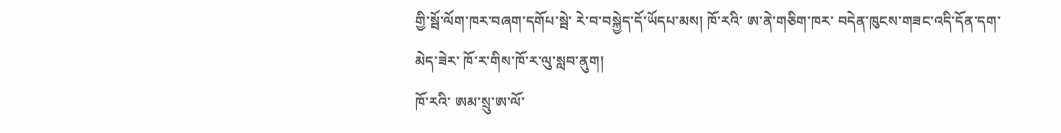གྱི་སྦོ་ལོག་ཁར་བཞག་དགོཔ་སྦེ་ རེ་བ་བསྐྱེད་དོ་ཡོདཔ་མས། ཁོ་རའི་ ཨ་ནེ་གཅིག་ཁར་ བདེན་ཁུངས་གཟང་འདི་དོན་དག་མེད་ཟེར་ ཁོ་ར་གིས་ཁོ་ར་ལུ་སླབ་ནུག།
ཁོ་རའི་ ཨམ་སྲུ་ཨ་ལོ་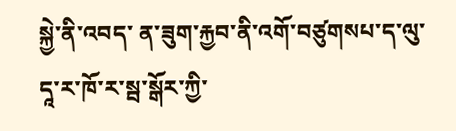སྐྱེ་ནི་འབད་ ན་ཟུག་རྐྱབ་ནི་འགོ་བཙུགསཔ་ད་ལུ་ དཱ་ར་ཁོ་ར་སྦ་སྒོར་ཀྱི་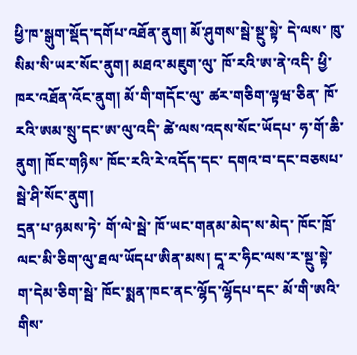ཕྱི་ཁ་སྒུག་སྡོད་དགོཔ་འཐོན་ནུག། མོ་ཤུགས་སྦེ་སྔུ་སྟེ་ དེ་ལས་ ཁུ་སིམ་སི་ཡར་སོང་ནུག། མཐའ་མཇུག་ལུ་ ཁོ་རའི་ཨ་ནེ་འདི་ ཕྱི་ཁར་འཐོན་འོང་ནུག། མོ་གི་གདོང་ལུ་ ཚར་གཅིག་ལྟཝ་ཅིན་ ཁོ་རའི་ཨམ་སྲུ་དང་ཨ་ལུ་འདི་ ཚེ་ལས་འདས་སོང་ཡོདཔ་ ཧ་གོ་ཆི་ནུག། ཁོང་གཉིས་ ཁོང་རའི་རེ་འདོད་དང་ དགའ་བ་དང་བཅསཔ་སྦེ་ཤི་སོང་ནུག།
དྲན་པ་ཉམས་ཏེ་ གོ་ལེ་སྦེ་ ཁོ་ཡང་གནམ་མེད་ས་མེད་ ཁོང་ཁྲོ་ལང་མི་ཅིག་ལུ་ཐལ་ཡོདཔ་ཨིན་མས། དཱ་ར་ཧིང་ལས་ར་སྔུ་སྟེ་ ག་དེམ་ཅིག་སྦེ་ ཁོང་སྨན་ཁང་ནང་ལྷོད་ལྷོདཔ་དང་ མོ་གི་ཨའི་གིས་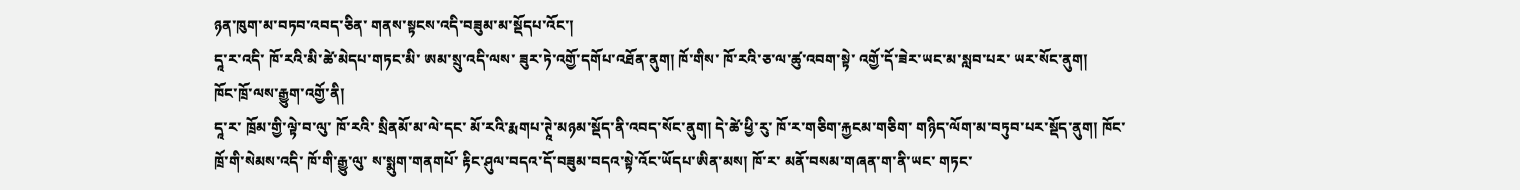ཉན་ཁུག་མ་བཏབ་འབད་ཅིན་ གནས་སྟངས་འདི་བཟུམ་མ་སྡོདཔ་འོང་།
དཱ་ར་འདི་ ཁོ་རའི་མི་ཚེ་མེདཔ་གཏང་མི་ ཨམ་སྲུ་འདི་ལས་ ཟུར་ཏེ་འགྱོ་དགོཔ་འཐོན་ནུག། ཁོ་གིས་ ཁོ་རའི་ཅ་ལ་ཚུ་འབག་སྟེ་ འགྱོ་དོ་ཟེར་ཡང་མ་སླབ་པར་ ཡར་སོང་ནུག།
ཁོང་ཁྲོ་ལས་རྒྱུག་འགྱོ་ནི།
དཱ་ར་ ཁྲོམ་གྱི་ལྟེ་བ་ལུ་ ཁོ་རའི་ སྲིནམོ་མ་ལེ་དང་ མོ་རའི་རྨགཔ་ཊཱེ་མཉམ་སྡོད་ནི་འབད་སོང་ནུག། དེ་ཚེ་ཕྱི་རུ་ ཁོ་ར་གཅིག་རྐྱངམ་གཅིག་ གཉིད་ལོག་མ་བཏུབ་པར་སྡོད་ནུག། ཁོང་ཁྲོ་གི་སེམས་འདི་ ཁོ་གི་རྒྱུ་ལུ་ ས་སྨུག་གནགཔོ་ རྟིང་ཤུལ་བདའ་དོ་བཟུམ་བདའ་སྟེ་འོང་ཡོདཔ་ཨིན་མས། ཁོ་ར་ མནོ་བསམ་གཞན་ག་ནི་ཡང་ གཏང་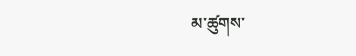མ་ཚུགས་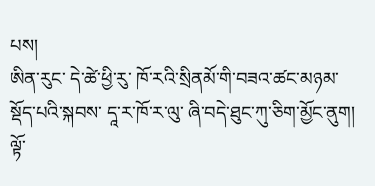པས།
ཨིན་རུང་ དེ་ཚེ་ཕྱི་རུ་ ཁོ་རའི་སྲིནམོ་གི་བཟའ་ཚང་མཉམ་སྡོད་པའི་སྐབས་ དཱ་ར་ཁོ་ར་ལུ་ ཞི་བདེ་ཐུང་ཀུ་ཅིག་མྱོང་ནུག། ལྟོ་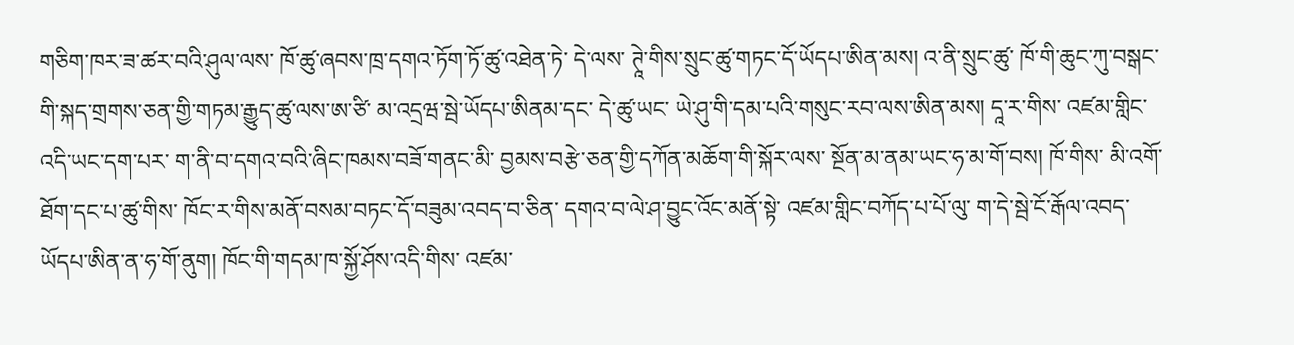གཅིག་ཁར་ཟ་ཚར་བའི་ཤུལ་ལས་ ཁོ་ཚུ་ཞབས་ཁྲ་དགའ་ཏོག་ཏོ་ཚུ་འཐེན་ཏེ་ དེ་ལས་ ཊཱེ་གིས་སྲུང་ཚུ་གཏང་དོ་ཡོདཔ་ཨིན་མས། འ་ནི་སྲུང་ཚུ་ ཁོ་གི་ཆུང་ཀུ་བསྒང་གི་སྐད་གྲགས་ཅན་གྱི་གཏམ་རྒྱུད་ཚུ་ལས་ཨ་ཙི་ མ་འདྲཝ་སྦེ་ཡོདཔ་ཨིནམ་དང་ དེ་ཚུ་ཡང་ ཡེ་ཤུ་གི་དམ་པའི་གསུང་རབ་ལས་ཨིན་མས། དཱ་ར་གིས་ འཛམ་གླིང་འདི་ཡང་དག་པར་ ག་ནི་བ་དགའ་བའི་ཞིང་ཁམས་བཟོ་གནང་མི་ བྱམས་བརྩེ་ཅན་གྱི་དཀོན་མཆོག་གི་སྐོར་ལས་ སྔོན་མ་ནམ་ཡང་ཧ་མ་གོ་བས། ཁོ་གིས་ མི་འགོ་ཐོག་དང་པ་ཚུ་གིས་ ཁོང་ར་གིས་མནོ་བསམ་བཏང་དོ་བཟུམ་འབད་བ་ཅིན་ དགའ་བ་ལེ་ཤ་བྱུང་འོང་མནོ་སྟེ་ འཛམ་གླིང་བཀོད་པ་པོ་ལུ་ ག་དེ་སྦེ་ངོ་རྒོལ་འབད་ཡོདཔ་ཨིན་ན་ཧ་གོ་ནུག། ཁོང་གི་གདམ་ཁ་སྐྱོ་ཤོས་འདི་གིས་ འཛམ་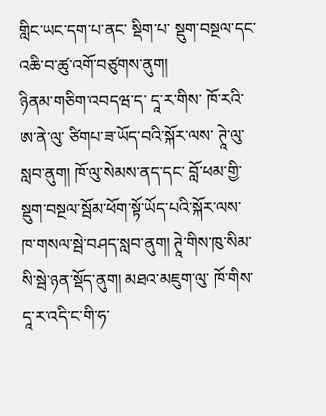གླིང་ཡང་དག་པ་ནང་ སྡིག་པ་ སྡུག་བསྔལ་དང་འཆི་བ་ཚུ་འགོ་བཙུགས་ནུག།
ཉིནམ་གཅིག་འབདཝ་ད་ དཱ་ར་གིས་ ཁོ་རའི་ཨ་ནེ་ལུ་ ཙིགཔ་ཟ་ཡོད་བའི་སྐོར་ལས་ ཊཱེ་ལུ་སླབ་ནུག། ཁོ་ལུ་སེམས་ནད་དང་ བློ་ཕམ་གྱི་སྡུག་བསྔལ་སྦོམ་ཕོག་སྟོ་ཡོད་པའི་སྐོར་ལས་ ཁ་གསལ་སྦེ་བཤད་སླབ་ནུག། ཊཱེ་གིས་ཁུ་སིམ་སི་སྦེ་ཉན་སྡོད་ནུག། མཐའ་མཇུག་ལུ་ ཁོ་གིས་ དཱ་ར་འདི་ང་གི་ཧ་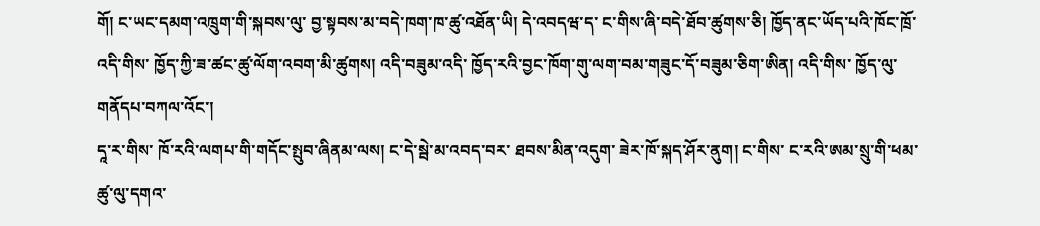གོ། ང་ཡང་དམག་འཁྲུག་གི་སྐབས་ལུ་ བྱ་སྟབས་མ་བདེ་ཁག་ཁ་ཚུ་འཐོན་ཡི། དེ་འབདཝ་ད་ ང་གིས་ཞི་བདེ་ཐོབ་ཚུགས་ཅི། ཁྱོད་ནང་ཡོད་པའི་ཁོང་ཁྲོ་འདི་གིས་ ཁྱོད་ཀྱི་ཟ་ཚང་ཚུ་ལོག་འབག་མི་ཚུགས། འདི་བཟུམ་འདི་ ཁྱོད་རའི་བྱང་ཁོག་གུ་ལག་བམ་གཟུང་དོ་བཟུམ་ཅིག་ཨིན། འདི་གིས་ ཁྱོད་ལུ་གནོདཔ་བཀལ་འོང་།
དཱ་ར་གིས་ ཁོ་རའི་ལགཔ་གི་གདོང་སྤུབ་ཞིནམ་ལས། ང་དེ་སྦེ་མ་འབད་བར་ ཐབས་མིན་འདུག་ ཟེར་ཁོ་སྐད་ཤོར་ནུག། ང་གིས་ ང་རའི་ཨམ་སྲུ་གི་ཕམ་ཚུ་ལུ་དགའ་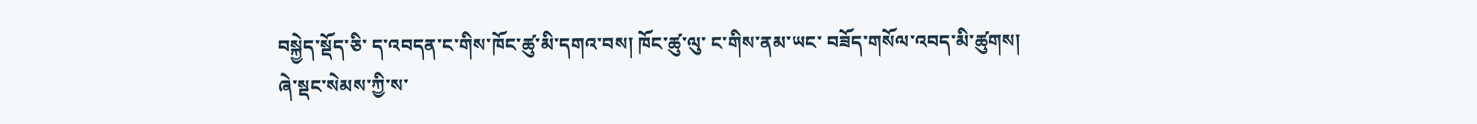བསྐྱེད་སྡོད་ཅི་ ད་འབདན་ང་གིས་ཁོང་ཚུ་མི་དགའ་བས། ཁོང་ཚུ་ལུ་ ང་གིས་ནམ་ཡང་ བཟོད་གསོལ་འབད་མི་ཚུགས།
ཞེ་སྡང་སེམས་ཀྱི་ས་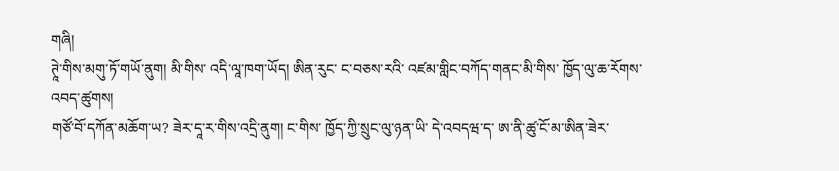གཞི།
ཊཱེ་གིས་མགུ་ཏོ་གཡོ་ནུག། མི་གིས་ འདི་ལཱ་ཁག་ཡོད། ཨིན་རུང་ ང་བཅས་རའི་ འཛམ་གླིང་བཀོད་གནང་མི་གིས་ ཁྱོད་ལུ་ཆ་རོགས་འབད་ཚུགས།
གཙོ་བོ་དཀོན་མཆོག་ཡ? ཟེར་དཱ་ར་གིས་འདྲི་ནུག། ང་གིས་ ཁྱོད་ཀྱི་སྲུང་ལུ་ཉན་ཡི་ དེ་འབདཝ་ད་ ཨ་ནི་ཚུ་ངོ་མ་ཨིན་ཟེར་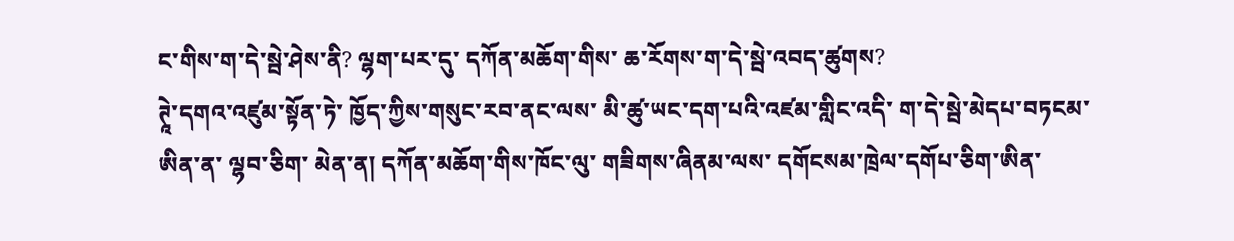ང་གིས་ག་དེ་སྦེ་ཤེས་ནི? ལྷག་པར་དུ་ དཀོན་མཆོག་གིས་ ཆ་རོགས་ག་དེ་སྦེ་འབད་ཚུགས?
ཊཱེ་དགའ་འཛུམ་སྟོན་ཏེ་ ཁྱོད་ཀྱིས་གསུང་རབ་ནང་ལས་ མི་ཚུ་ཡང་དག་པའི་འཛམ་གླིང་འདི་ ག་དེ་སྦེ་མེདཔ་བཏངམ་ཨིན་ན་ ལྷབ་ཅིག་ མེན་ན། དཀོན་མཆོག་གིས་ཁོང་ལུ་ གཟིགས་ཞིནམ་ལས་ དགོངསམ་ཁྲེལ་དགོཔ་ཅིག་ཨིན་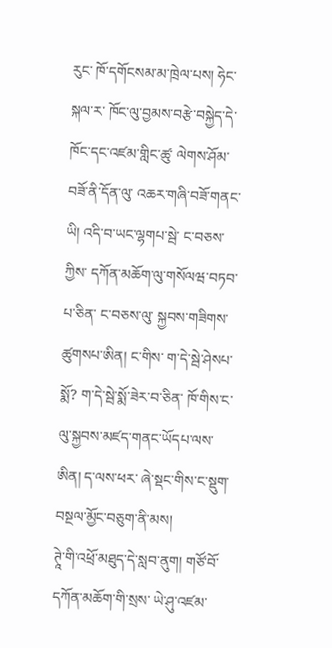རུང་ ཁོ་དགོངསམ་མ་ཁྲེལ་པས། ཧེང་སྐལ་ར་ ཁོང་ལུ་བྱམས་བརྩེ་བསྐྱེད་དེ་ ཁོང་དང་འཛམ་གླིང་ཚུ་ ལེགས་ཤོམ་བཟོ་ནི་དོན་ལུ་ འཆར་གཞི་བཟོ་གནང་ཡི། འདི་བ་ཡང་ལྷགཔ་སྦེ་ ང་བཅས་ཀྱིས་ དཀོན་མཆོག་ལུ་གསོལཝ་བཏབ་པ་ཅིན་ ང་བཅས་ལུ་ སྐྱབས་གཟིགས་ཚུགསཔ་ཨིན། ང་གིས་ ག་དེ་སྦེ་ཤེསཔ་སྨོ? ག་དེ་སྦེ་སྨོ་ཟེར་བ་ཅིན་ ཁོ་གིས་ང་ལུ་སྐྱབས་མཛད་གནང་ཡོདཔ་ལས་ཨིན། ད་ལས་ཕར་ ཞེ་སྡང་གིས་ང་སྡུག་བསྔལ་མྱོང་བཅུག་ནི་མས།
ཊཱེ་གི་འཕྲོ་མཐུད་དེ་སླབ་ནུག། གཙོ་བོ་དཀོན་མཆོག་གི་སྲས་ ཡེ་ཤུ་འཛམ་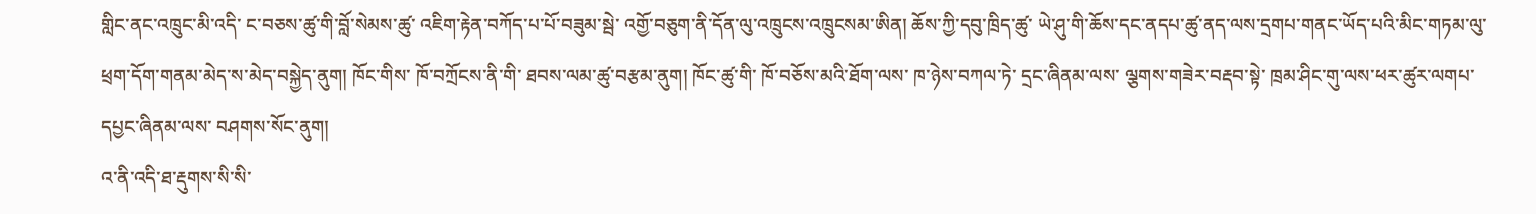གླིང་ནང་འཁྲུང་མི་འདི་ ང་བཅས་ཚུ་གི་བློ་སེམས་ཚུ་ འཇིག་རྟེན་བཀོད་པ་པོ་བཟུམ་སྦེ་ འགྱོ་བཅུག་ནི་དོན་ལུ་འཁྲུངས་འཁྲུངསམ་ཨིན། ཆོས་ཀྱི་དབུ་ཁྲིད་ཚུ་ ཡེ་ཤུ་གི་ཆོས་དང་ནདཔ་ཚུ་ནད་ལས་དྲགཔ་གནང་ཡོད་པའི་མིང་གཏམ་ལུ་ ཕྲག་དོག་གནམ་མེད་ས་མེད་བསྐྱེད་ནུག། ཁོང་གིས་ ཁོ་བཀྲོངས་ནི་གི་ ཐབས་ལམ་ཚུ་བརྩམ་ནུག། ཁོང་ཚུ་གི་ ཁོ་བཅོས་མའི་ཐོག་ལས་ ཁ་ཉེས་བཀལ་ཏེ་ དྲང་ཞིནམ་ལས་ ལྕགས་གཟེར་བརྡབ་སྟེ་ ཁྲམ་ཤིང་གུ་ལས་ཕར་ཚུར་ལགཔ་དཔྱང་ཞིནམ་ལས་ བཤགས་སོང་ནུག།
འ་ནི་འདི་ཐ་རྡུགས་སི་སི་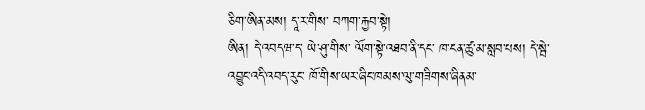ཅིག་ཨིན་མས། དཱ་ར་གིས་ བཀག་རྐྱབ་སྟེ།
ཨིན། དེ་འབདཝ་ད་ ཡེ་ཤུ་གིས་ ལོག་སྟེ་འཐབ་ནི་དང་ ཁ་ངན་ཚུ་མ་སླབ་པས། དེ་སྦེ་འབྱུང་འདི་འབད་རུང་ ཁོ་གིས་ཡར་ཞིང་ཁམས་ལུ་གཟིགས་ཞིནམ་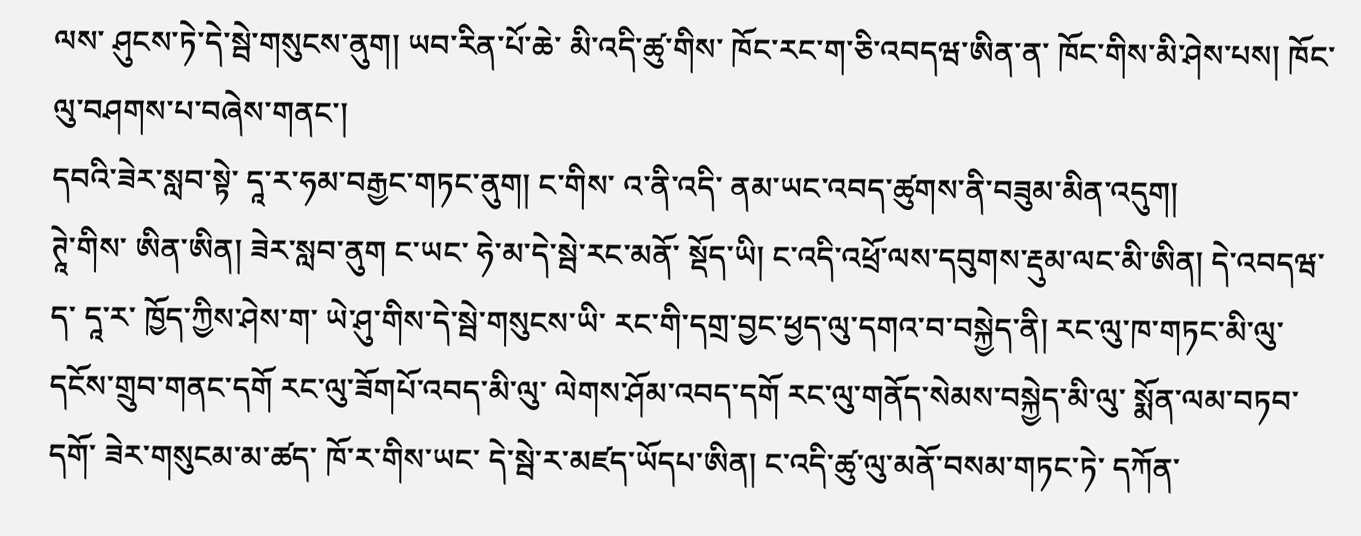ལས་ ཤུངས་ཏེ་དེ་སྦེ་གསུངས་ནུག། ཡབ་རིན་པོ་ཆེ་ མི་འདི་ཚུ་གིས་ ཁོང་རང་ག་ཅི་འབདཝ་ཨིན་ན་ ཁོང་གིས་མི་ཤེས་པས། ཁོང་ལུ་བཤགས་པ་བཞེས་གནང་།
དབའི་ཟེར་སླབ་སྟེ་ དཱ་ར་ཧམ་བརྒྱང་གཏང་ནུག། ང་གིས་ འ་ནི་འདི་ ནམ་ཡང་འབད་ཚུགས་ནི་བཟུམ་མིན་འདུག།
ཊཱེ་གིས་ ཨིན་ཨིན། ཟེར་སླབ་ནུག ང་ཡང་ ཧེ་མ་དེ་སྦེ་རང་མནོ་ སྡོད་ཡི། ང་འདི་འཕྲོ་ལས་དབུགས་རྡུམ་ལང་མི་ཨིན། དེ་འབདཝ་ད་ དཱ་ར་ ཁྱོད་ཀྱིས་ཤེས་ག་ ཡེ་ཤུ་གིས་དེ་སྦེ་གསུངས་ཡི་ རང་གི་དགྲ་བྱང་ཕྱད་ལུ་དགའ་བ་བསྐྱེད་ནི། རང་ལུ་ཁ་གཏང་མི་ལུ་ དངོས་གྲུབ་གནང་དགོ རང་ལུ་ཟོགཔོ་འབད་མི་ལུ་ ལེགས་ཤོམ་འབད་དགོ རང་ལུ་གནོད་སེམས་བསྐྱེད་མི་ལུ་ སྨོན་ལམ་བཏབ་དགོ་ ཟེར་གསུངམ་མ་ཚད་ ཁོ་ར་གིས་ཡང་ དེ་སྦེ་ར་མཛད་ཡོདཔ་ཨིན། ང་འདི་ཚུ་ལུ་མནོ་བསམ་གཏང་ཏེ་ དཀོན་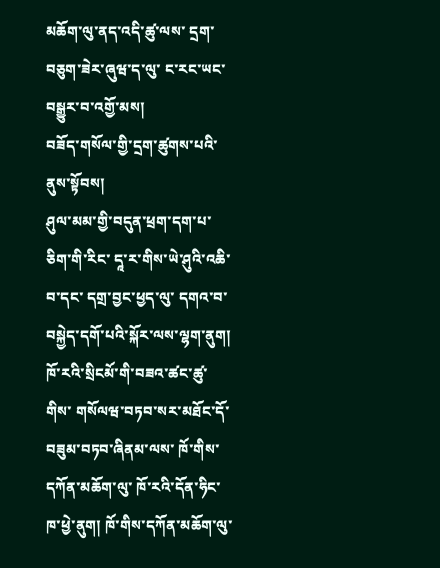མཆོག་ལུ་ནད་འདི་ཚུ་ལས་ དྲག་བཅུག་ཟེར་ཞུཝ་ད་ལུ་ ང་རང་ཡང་བསྒྱུར་བ་འགྱོ་མས།
བཟོད་གསོལ་གྱི་དྲག་ཚུགས་པའི་ནུས་སྟོབས།
ཤུལ་མམ་གྱི་བདུན་ཕྲག་དག་པ་ཅིག་གི་རིང་ དཱ་ར་གིས་ཡེ་ཤུའི་འཆི་བ་དང་ དགྲ་བྱང་ཕྱད་ལུ་ དགའ་བ་བསྐྱེད་དགོ་པའི་སྐོར་ལས་ལྷག་ནུག། ཁོ་རའི་སྲིངམོ་གི་བཟའ་ཚང་ཚུ་གིས་ གསོལཝ་བཏབ་སར་མཐོང་དོ་བཟུམ་བཏབ་ཞིནམ་ལས་ ཁོ་གིས་ དཀོན་མཆོག་ལུ་ ཁོ་རའི་དོན་ཧིང་ཁ་ཕྱེ་ནུག། ཁོ་གིས་དཀོན་མཆོག་ལུ་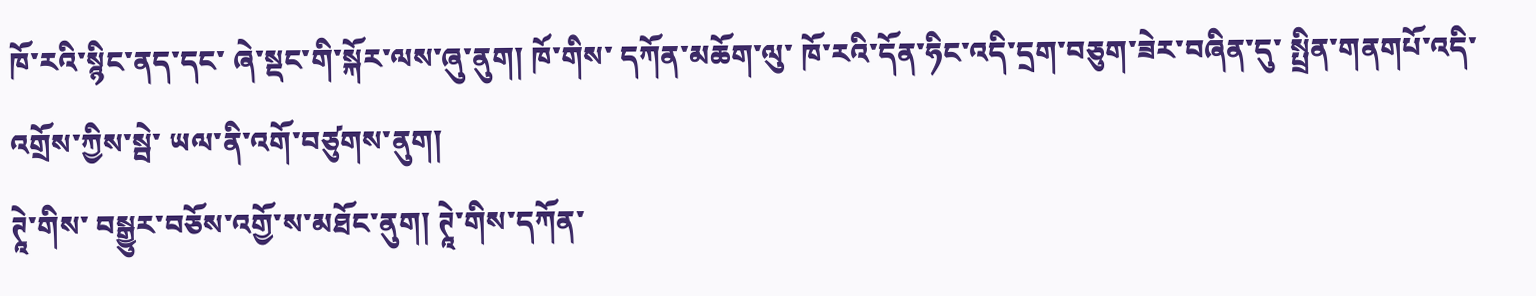ཁོ་རའི་སྙིང་ནད་དང་ ཞེ་སྡང་གི་སྐོར་ལས་ཞུ་ནུག། ཁོ་གིས་ དཀོན་མཆོག་ལུ་ ཁོ་རའི་དོན་ཧིང་འདི་དྲག་བཅུག་ཟེར་བཞིན་དུ་ སྤྲིན་གནགཔོ་འདི་ འགྲོས་ཀྱིས་སྦེ་ ཡལ་ནི་འགོ་བཙུགས་ནུག།
ཊཱེ་གིས་ བསྒྱུར་བཅོས་འགྱོ་ས་མཐོང་ནུག། ཊཱེ་གིས་དཀོན་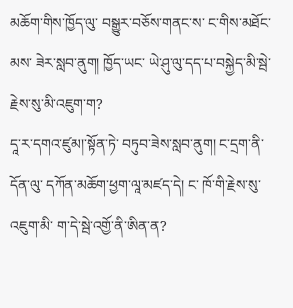མཆོག་གིས་ཁྱོད་ལུ་ བསྒྱུར་བཅོས་གནང་ས་ ང་གིས་མཐོང་མས་ ཟེར་སླབ་ནུག། ཁྱོད་ཡང་ ཡེ་ཤུ་ལུ་དད་པ་བསྐྱེད་མི་སྦེ་ རྗེས་སུ་མི་འཇུག་ག?
དཱ་ར་དགའ་ཛུམ།་སྟོན་ཏེ་ བཏུབ་ཟེས་སླབ་ནུག། ང་དྲག་ནི་དོན་ལུ་ དཀོན་མཆོག་ཕྱག་ལཱ་མཛད་དེ། ང་ ཁོ་གི་རྗེས་སུ་འཇུག་མི་ ག་དེ་སྦེ་འགྱོ་ནི་ཨིན་ན?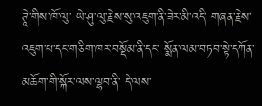ཊཱེ་གིས་ཁོ་ལུ་ ཡེ་ཤུ་ལུ་རྗེས་སུ་འཇུག་ནི་ཟེར་མི་འདི་ གཞན་རྗེས་འཇུག་པ་དང་གཅིག་ཁར་བསྡོམ་ནི་དང་ སྨོན་ལམ་བཏབ་སྟེ་དཀོན་མཆོག་གི་སྐོར་ལས་ལྷབ་ནི་ དེ་ལས་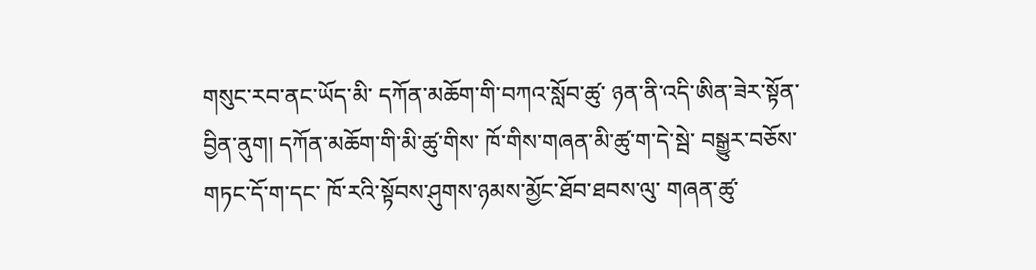གསུང་རབ་ནང་ཡོད་མི་ དཀོན་མཆོག་གི་བཀའ་སློབ་ཚུ་ ཉན་ནི་འདི་ཨིན་ཟེར་སྟོན་བྱིན་ནུག། དཀོན་མཆོག་གི་མི་ཚུ་གིས་ ཁོ་གིས་གཞན་མི་ཚུ་ག་དེ་སྦེ་ བསྒྱུར་བཅོས་གཏང་དོ་ག་དང་ ཁོ་རའི་སྟོབས་ཤུགས་ཉམས་མྱོང་ཐོབ་ཐབས་ལུ་ གཞན་ཚུ་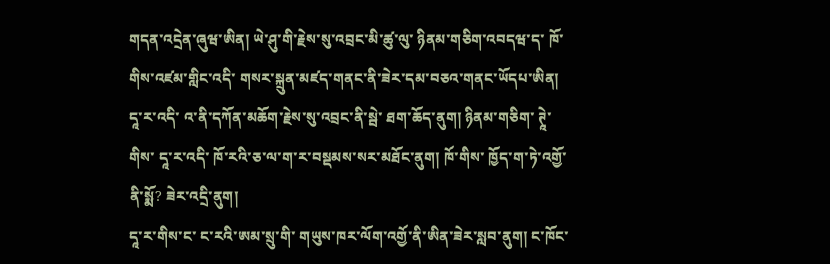གདན་འདྲེན་ཞུཝ་ཨིན། ཡེ་ཤུ་གི་རྗེས་སུ་འབྲང་མི་ཚུ་ལུ་ ཉིནམ་གཅིག་འབདཝ་ད་ ཁོ་གིས་འཛམ་གླིང་འདི་ གསར་སྐྲུན་མཛད་གནང་ནི་ཟེར་དམ་བཅའ་གནང་ཡོདཔ་ཨིན།
དཱ་ར་འདི་ འ་ནི་དཀོན་མཆོག་རྗེས་སུ་འབྲང་ནི་སྦེ་ ཐག་ཆོད་ནུག། ཉིནམ་གཅིག་ ཊཱེ་གིས་ དཱ་ར་འདི་ ཁོ་རའི་ཅ་ལ་ག་ར་བསྡམས་སར་མཐོང་ནུག། ཁོ་གིས་ ཁྱོད་ག་ཏེ་འགྱོ་ནི་སྨོ? ཟེར་འདྲི་ནུག།
དཱ་ར་གིས་ང་ ང་རའི་ཨམ་སྲུ་གི་ གཡུས་ཁར་ལོག་འགྱོ་ནི་ཨིན་ཟེར་སླབ་ནུག། ང་ཁོང་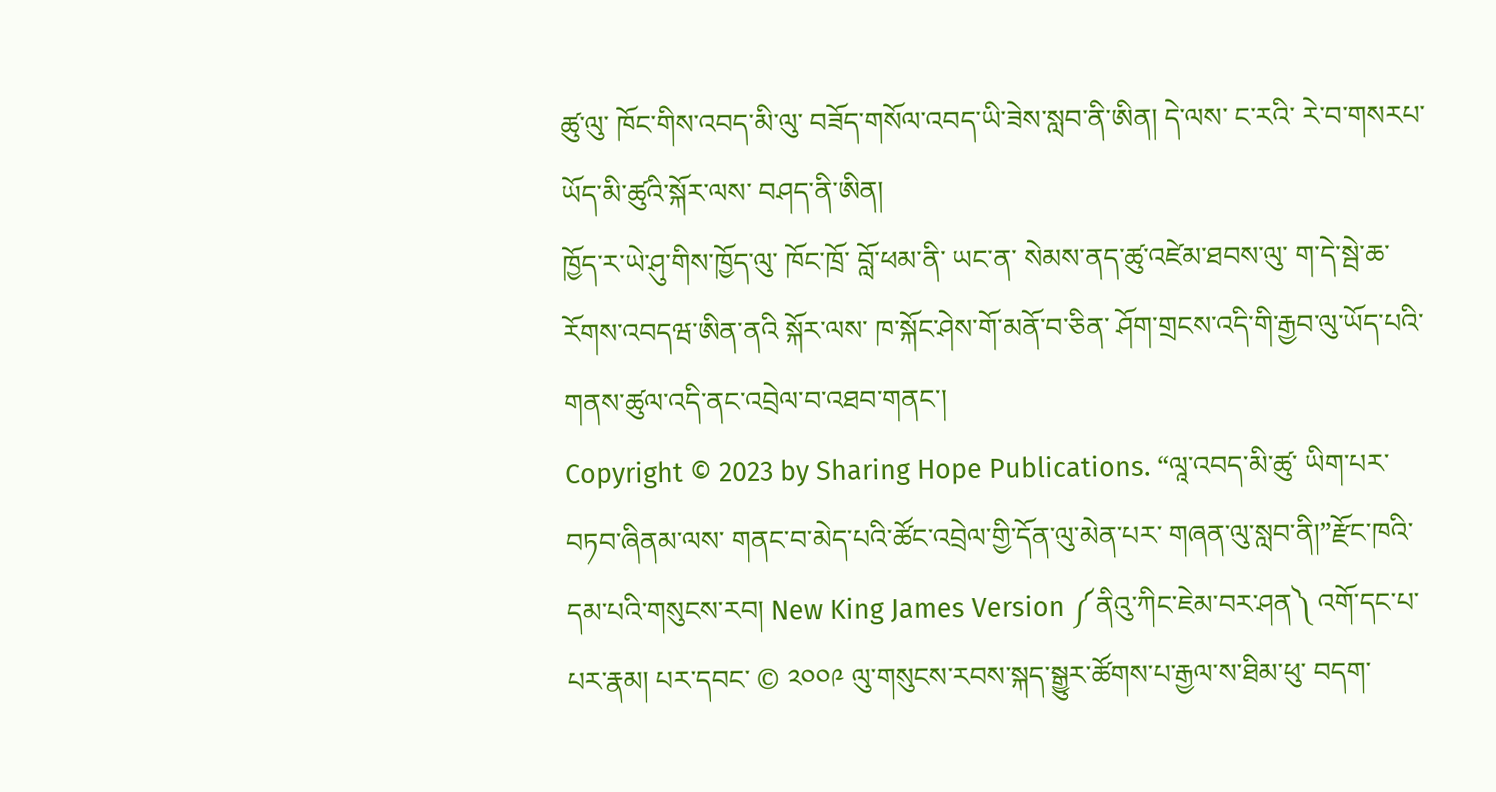ཚུ་ལུ་ ཁོང་གིས་འབད་མི་ལུ་ བཟོད་གསོལ་འབད་ཡི་ཟེས་སླབ་ནི་ཨིན། དེ་ལས་ ང་རའི་ རེ་བ་གསརཔ་ཡོད་མི་ཚུའི་སྐོར་ལས་ བཤད་ནི་ཨིན།
ཁྱོད་ར་ཡེ་ཤུ་གིས་ཁྱོད་ལུ་ ཁོང་ཁྲོ་ བློ་ཕམ་ནི་ ཡང་ན་ སེམས་ནད་ཚུ་འཛེམ་ཐབས་ལུ་ ག་དེ་སྦེ་ཆ་རོགས་འབདཝ་ཨིན་ནའི སྐོར་ལས་ ཁ་སྐོང་ཤེས་གོ་མནོ་བ་ཅིན་ ཤོག་གྲངས་འདི་གི་རྒྱབ་ལུ་ཡོད་པའི་ གནས་ཚུལ་འདི་ནང་འབྲེལ་བ་འཐབ་གནང་།
Copyright © 2023 by Sharing Hope Publications. “ལཱ་འབད་མི་ཚུ་ ཡིག་པར་བཏབ་ཞིནམ་ལས་ གནང་བ་མེད་པའི་ཚོང་འབྲེལ་གྱི་དོན་ལུ་མེན་པར་ གཞན་ལུ་སླབ་ནི།”རྫོང་ཁའི་དམ་པའི་གསུངས་རབ། New King James Version ༼ནིའུ་ཀིང་ཇེམ་བར་ཤན༽ འགོ་དང་པ་ པར་རྣམ། པར་དབང་ © ༢༠༠༩ ལུ་གསུངས་རབས་སྐད་སྒྱུར་ཚོགས་པ་རྒྱལ་ས་ཐིམ་ཕུ་ བདག་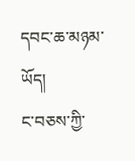དབང་ཆ་མཉམ་ཡོད།
ང་བཅས་ཀྱི་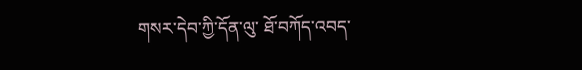གསར་དེབ་ཀྱི་དོན་ལུ་ ཐོ་བཀོད་འབད་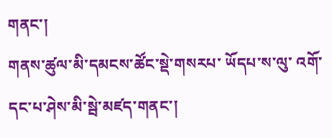གནང་།
གནས་ཚུལ་མི་དམངས་ཚོང་སྡེ་གསརཔ་ ཡོདཔ་ས་ལུ་ འགོ་དང་པ་ཤེས་མི་སྦེ་མཛད་གནང་།